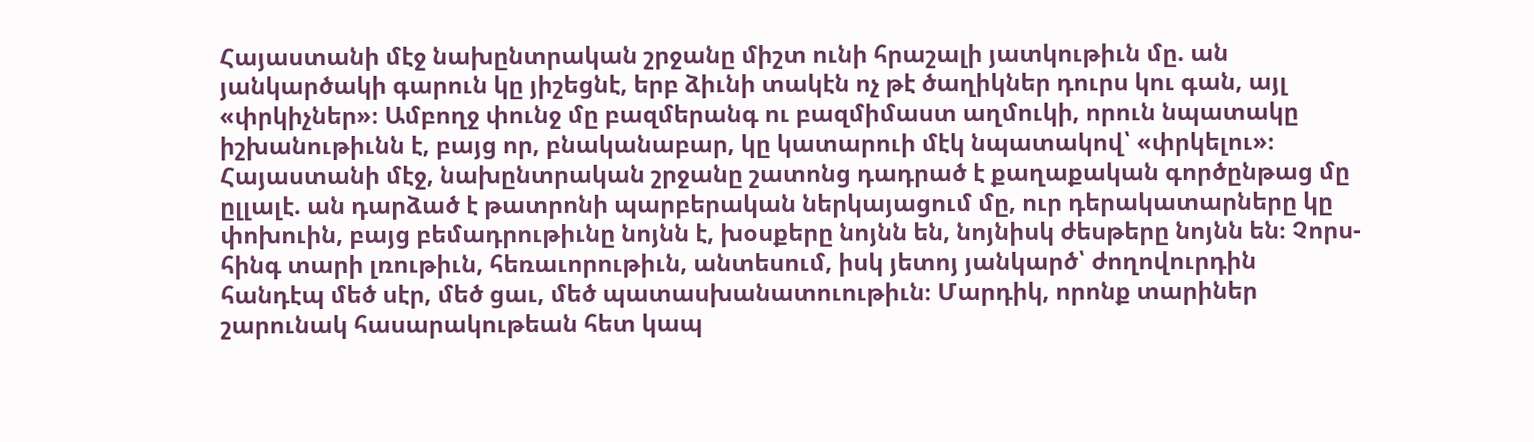Հայաստանի մէջ նախընտրական շրջանը միշտ ունի հրաշալի յատկութիւն մը. ան յանկարծակի գարուն կը յիշեցնէ, երբ ձիւնի տակէն ոչ թէ ծաղիկներ դուրս կու գան, այլ «փրկիչներ»։ Ամբողջ փունջ մը բազմերանգ ու բազմիմաստ աղմուկի, որուն նպատակը իշխանութիւնն է, բայց որ, բնականաբար, կը կատարուի մէկ նպատակով՝ «փրկելու»։
Հայաստանի մէջ, նախընտրական շրջանը շատոնց դադրած է քաղաքական գործընթաց մը ըլլալէ. ան դարձած է թատրոնի պարբերական ներկայացում մը, ուր դերակատարները կը փոխուին, բայց բեմադրութիւնը նոյնն է, խօսքերը նոյնն են, նոյնիսկ ժեսթերը նոյնն են։ Չորս-հինգ տարի լռութիւն, հեռաւորութիւն, անտեսում, իսկ յետոյ յանկարծ՝ ժողովուրդին հանդէպ մեծ սէր, մեծ ցաւ, մեծ պատասխանատուութիւն։ Մարդիկ, որոնք տարիներ շարունակ հասարակութեան հետ կապ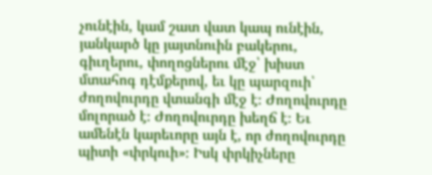չունէին, կամ շատ վատ կապ ունէին, յանկարծ կը յայտնուին բակերու, գիւղերու, փողոցներու մէջ՝ խիստ մտահոգ դէմքերով, եւ կը պարզուի՝ ժողովուրդը վտանգի մէջ է։ Ժողովուրդը մոլորած է։ Ժողովուրդը խեղճ է։ Եւ ամենէն կարեւորը այն է, որ ժողովուրդը պիտի «փրկուի»։ Իսկ փրկիչները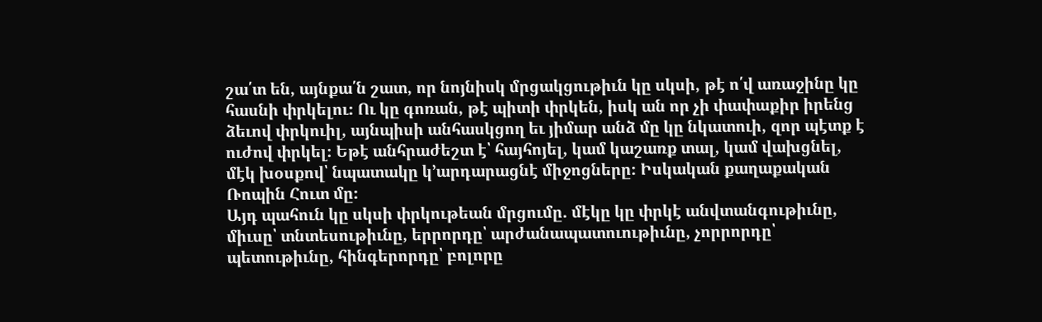շա՛տ են, այնքա՛ն շատ, որ նոյնիսկ մրցակցութիւն կը սկսի, թէ ո՛վ առաջինը կը հասնի փրկելու։ Ու կը գոռան, թէ պիտի փրկեն, իսկ ան որ չի փափաքիր իրենց ձեւով փրկուիլ, այնպիսի անհասկցող եւ յիմար անձ մը կը նկատուի, զոր պէտք է ուժով փրկել։ Եթէ անհրաժեշտ է՝ հայհոյել, կամ կաշառք տալ, կամ վախցնել, մէկ խօսքով՝ նպատակը կ’արդարացնէ միջոցները։ Իսկական քաղաքական Ռոպին Հուտ մը։
Այդ պահուն կը սկսի փրկութեան մրցումը. մէկը կը փրկէ անվտանգութիւնը, միւսը՝ տնտեսութիւնը, երրորդը՝ արժանապատուութիւնը, չորրորդը՝ պետութիւնը, հինգերորդը՝ բոլորը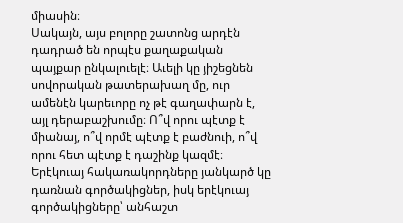միասին։
Սակայն, այս բոլորը շատոնց արդէն դադրած են որպէս քաղաքական պայքար ընկալուելէ։ Աւելի կը յիշեցնեն սովորական թատերախաղ մը, ուր ամենէն կարեւորը ոչ թէ գաղափարն է, այլ դերաբաշխումը։ Ո՞վ որու պէտք է միանայ, ո՞վ որմէ պէտք է բաժնուի, ո՞վ որու հետ պէտք է դաշինք կազմէ։ Երէկուայ հակառակորդները յանկարծ կը դառնան գործակիցներ, իսկ երէկուայ գործակիցները՝ անհաշտ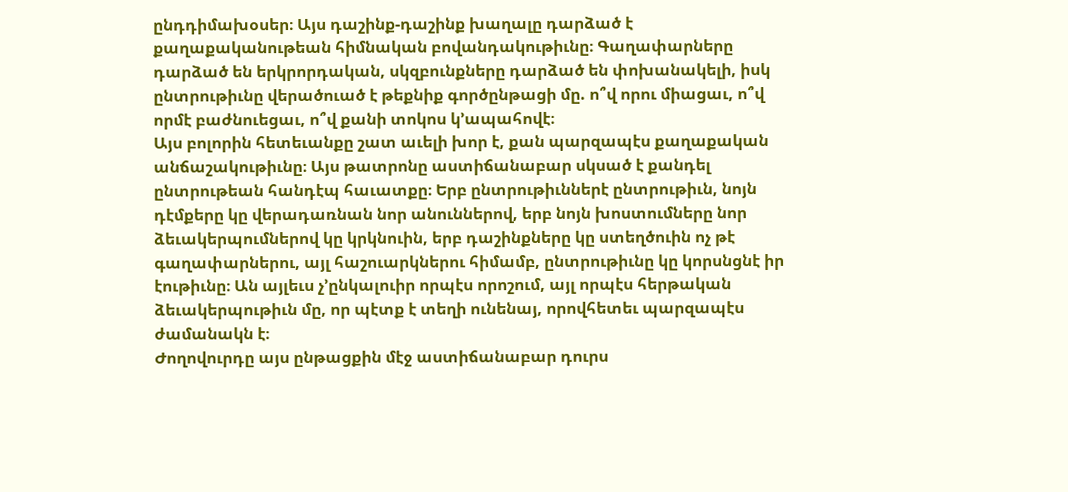ընդդիմախօսեր։ Այս դաշինք-դաշինք խաղալը դարձած է քաղաքականութեան հիմնական բովանդակութիւնը։ Գաղափարները դարձած են երկրորդական, սկզբունքները դարձած են փոխանակելի, իսկ ընտրութիւնը վերածուած է թեքնիք գործընթացի մը. ո՞վ որու միացաւ, ո՞վ որմէ բաժնուեցաւ, ո՞վ քանի տոկոս կ’ապահովէ։
Այս բոլորին հետեւանքը շատ աւելի խոր է, քան պարզապէս քաղաքական անճաշակութիւնը։ Այս թատրոնը աստիճանաբար սկսած է քանդել ընտրութեան հանդէպ հաւատքը։ Երբ ընտրութիւններէ ընտրութիւն, նոյն դէմքերը կը վերադառնան նոր անուններով, երբ նոյն խոստումները նոր ձեւակերպումներով կը կրկնուին, երբ դաշինքները կը ստեղծուին ոչ թէ գաղափարներու, այլ հաշուարկներու հիմամբ, ընտրութիւնը կը կորսնցնէ իր էութիւնը։ Ան այլեւս չ’ընկալուիր որպէս որոշում, այլ որպէս հերթական ձեւակերպութիւն մը, որ պէտք է տեղի ունենայ, որովհետեւ պարզապէս ժամանակն է։
Ժողովուրդը այս ընթացքին մէջ աստիճանաբար դուրս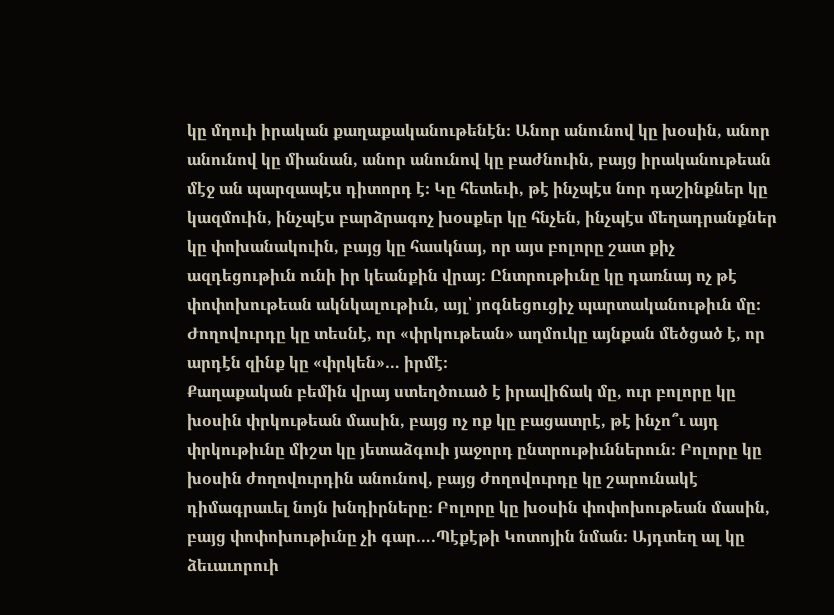կը մղուի իրական քաղաքականութենէն։ Անոր անունով կը խօսին, անոր անունով կը միանան, անոր անունով կը բաժնուին, բայց իրականութեան մէջ ան պարզապէս դիտորդ է։ Կը հետեւի, թէ ինչպէս նոր դաշինքներ կը կազմուին, ինչպէս բարձրագոչ խօսքեր կը հնչեն, ինչպէս մեղադրանքներ կը փոխանակուին, բայց կը հասկնայ, որ այս բոլորը շատ քիչ ազդեցութիւն ունի իր կեանքին վրայ։ Ընտրութիւնը կը դառնայ ոչ թէ փոփոխութեան ակնկալութիւն, այլ՝ յոգնեցուցիչ պարտականութիւն մը։ Ժողովուրդը կը տեսնէ, որ «փրկութեան» աղմուկը այնքան մեծցած է, որ արդէն զինք կը «փրկեն»… իրմէ։
Քաղաքական բեմին վրայ ստեղծուած է իրավիճակ մը, ուր բոլորը կը խօսին փրկութեան մասին, բայց ոչ ոք կը բացատրէ, թէ ինչո՞ւ այդ փրկութիւնը միշտ կը յետաձգուի յաջորդ ընտրութիւններուն։ Բոլորը կը խօսին ժողովուրդին անունով, բայց ժողովուրդը կը շարունակէ դիմագրաւել նոյն խնդիրները։ Բոլորը կը խօսին փոփոխութեան մասին, բայց փոփոխութիւնը չի գար….Պէքէթի Կոտոյին նման։ Այդտեղ ալ կը ձեւաւորուի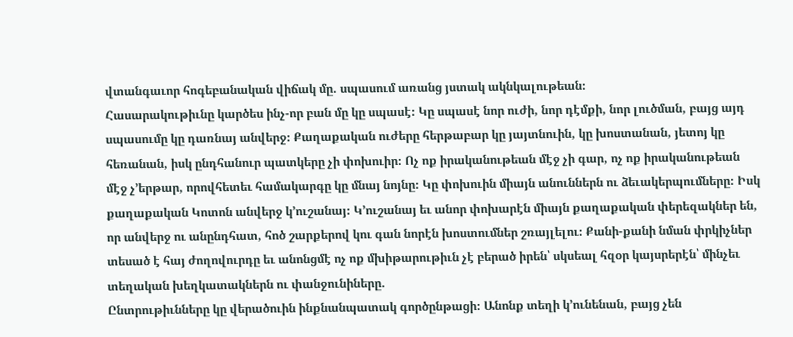վտանգաւոր հոգեբանական վիճակ մը. սպասում առանց յստակ ակնկալութեան։
Հասարակութիւնը կարծես ինչ-որ բան մը կը սպասէ։ Կը սպասէ նոր ուժի, նոր դէմքի, նոր լուծման, բայց այդ սպասումը կը դառնայ անվերջ։ Քաղաքական ուժերը հերթաբար կը յայտնուին, կը խոստանան, յետոյ կը հեռանան, իսկ ընդհանուր պատկերը չի փոխուիր։ Ոչ ոք իրականութեան մէջ չի գար, ոչ ոք իրականութեան մէջ չ’երթար, որովհետեւ համակարգը կը մնայ նոյնը։ Կը փոխուին միայն անուններն ու ձեւակերպումները։ Իսկ քաղաքական Կոտոն անվերջ կ’ուշանայ։ Կ’ուշանայ եւ անոր փոխարէն միայն քաղաքական փերեզակներ են, որ անվերջ ու անընդհատ, հոծ շարքերով կու գան նորէն խոստումներ շռայլելու։ Քանի-քանի նման փրկիչներ տեսած է հայ ժողովուրդը եւ անոնցմէ ոչ ոք մխիթարութիւն չէ բերած իրեն՝ սկսեալ հզօր կայսրերէն՝ մինչեւ տեղական խեղկատակներն ու փանջունիները.
Ընտրութիւնները կը վերածուին ինքնանպատակ գործընթացի։ Անոնք տեղի կ’ունենան, բայց չեն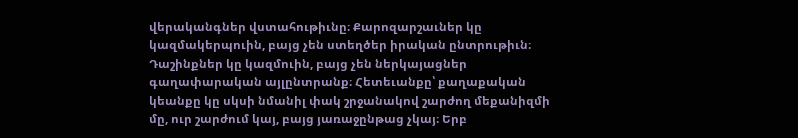վերականգներ վստահութիւնը։ Քարոզարշաւներ կը կազմակերպուին, բայց չեն ստեղծեր իրական ընտրութիւն։ Դաշինքներ կը կազմուին, բայց չեն ներկայացներ գաղափարական այլընտրանք։ Հետեւանքը՝ քաղաքական կեանքը կը սկսի նմանիլ փակ շրջանակով շարժող մեքանիզմի մը, ուր շարժում կայ, բայց յառաջընթաց չկայ։ Երբ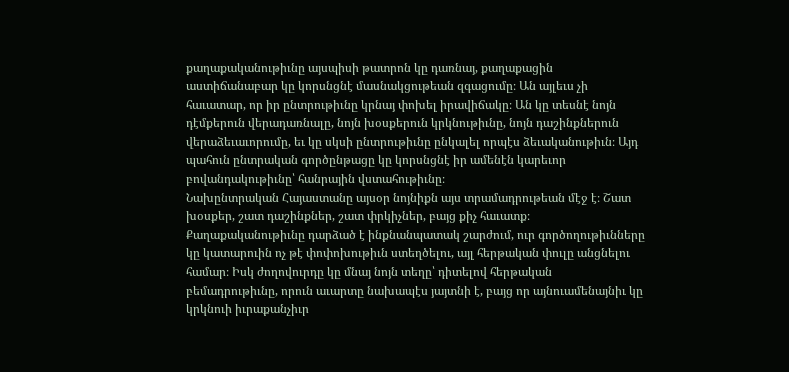քաղաքականութիւնը այսպիսի թատրոն կը դառնայ, քաղաքացին աստիճանաբար կը կորսնցնէ մասնակցութեան զգացումը։ Ան այլեւս չի հաւատար, որ իր ընտրութիւնը կրնայ փոխել իրավիճակը։ Ան կը տեսնէ նոյն դէմքերուն վերադառնալը, նոյն խօսքերուն կրկնութիւնը, նոյն դաշինքներուն վերաձեւաւորումը, եւ կը սկսի ընտրութիւնը ընկալել որպէս ձեւականութիւն։ Այդ պահուն ընտրական գործընթացը կը կորսնցնէ իր ամենէն կարեւոր բովանդակութիւնը՝ հանրային վստահութիւնը։
Նախընտրական Հայաստանը այսօր նոյնիքն այս տրամադրութեան մէջ է։ Շատ խօսքեր, շատ դաշինքներ, շատ փրկիչներ, բայց քիչ հաւատք։ Քաղաքականութիւնը դարձած է ինքնանպատակ շարժում, ուր գործողութիւնները կը կատարուին ոչ թէ փոփոխութիւն ստեղծելու, այլ հերթական փուլը անցնելու համար։ Իսկ ժողովուրդը կը մնայ նոյն տեղը՝ դիտելով հերթական բեմադրութիւնը, որուն աւարտը նախապէս յայտնի է, բայց որ այնուամենայնիւ կը կրկնուի իւրաքանչիւր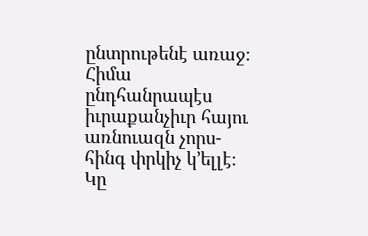ընտրութենէ առաջ։
Հիմա ընդհանրապէս իւրաքանչիւր հայու առնուազն չորս-հինգ փրկիչ կ’ելլէ։ Կը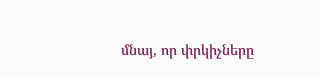մնայ, որ փրկիչները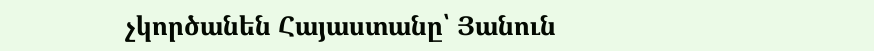չկործանեն Հայաստանը՝ Յանուն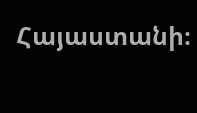Հայաստանի։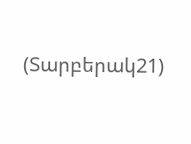(Տարբերակ21)